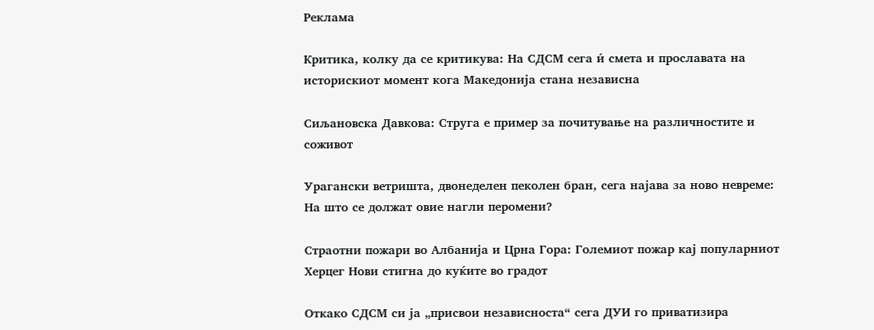Реклама

Критика, колку да се критикува: На СДСМ сега и́ смета и прославата на историскиот момент кога Македонија стана независна

Сиљановска Давкова: Струга е пример за почитување на различностите и соживот

Урагански ветришта, двонеделен пеколен бран, сега најава за ново невреме: На што се должат овие нагли перомени?

Страотни пожари во Албанија и Црна Гора: Големиот пожар кај популарниот Херцег Нови стигна до куќите во градот

Откако СДСМ си ја „присвои независноста“ сега ДУИ го приватизира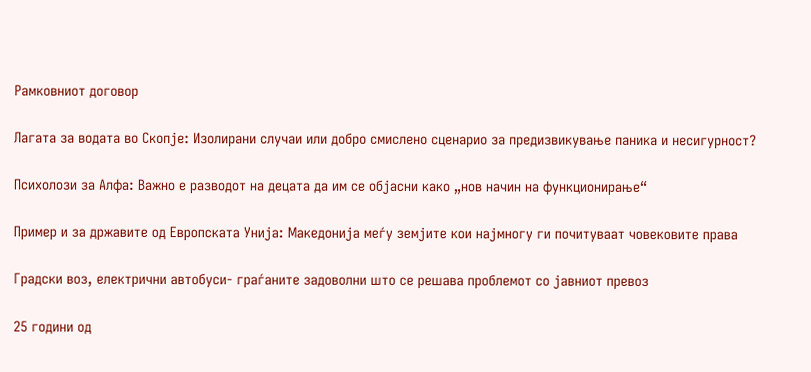Рамковниот договор

Лагата за водата во Скопје: Изолирани случаи или добро смислено сценарио за предизвикување паника и несигурност?

Психолози за Алфа: Важно е разводот на децата да им се објасни како „нов начин на функционирање“

Пример и за државите од Европската Унија: Македонија меѓу земјите кои најмногу ги почитуваат човековите права

Градски воз, електрични автобуси- граѓаните задоволни што се решава проблемот со јавниот превоз

25 години од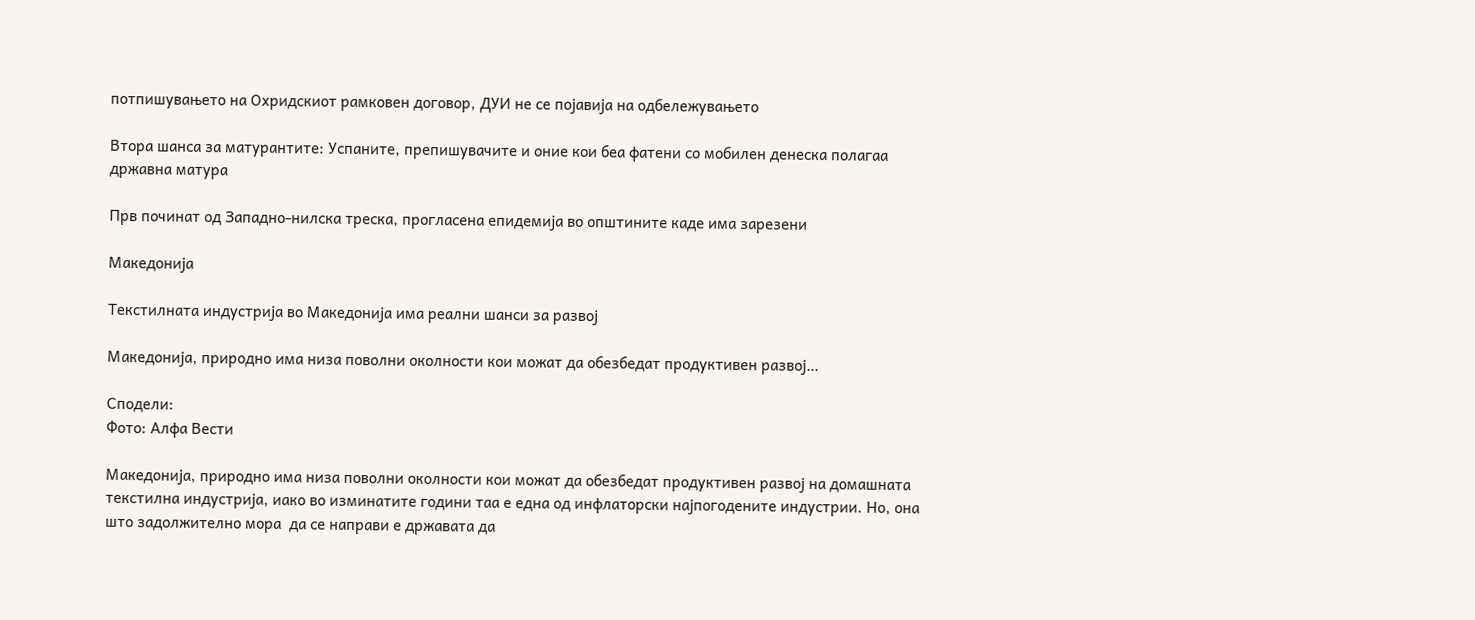потпишувањето на Охридскиот рамковен договор, ДУИ не се појавија на одбележувањето

Втора шанса за матурантите: Успаните, препишувачите и оние кои беа фатени со мобилен денеска полагаа државна матура

Прв починат од Западно-нилска треска, прогласена епидемија во општините каде има зарезени

Македонија

Текстилната индустрија во Македонија има реални шанси за развој

Македонија, природно има низа поволни околности кои можат да обезбедат продуктивен развој…

Сподели:
Фото: Алфа Вести

Македонија, природно има низа поволни околности кои можат да обезбедат продуктивен развој на домашната текстилна индустрија, иако во изминатите години таа е една од инфлаторски најпогодените индустрии. Но, она што задолжително мора  да се направи е државата да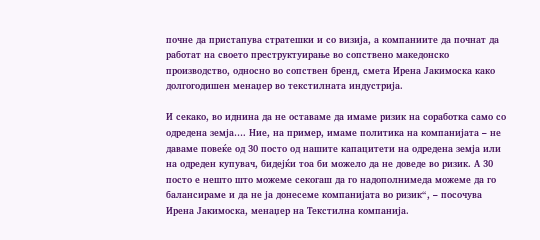почне да пристапува стратешки и со визија, а компаниите да почнат да работат на своето преструктуирање во сопствено македонско производство, односно во сопствен бренд, смета Ирена Јакимоска како долгогодишен менаџер во текстилната индустрија.

И секако, во иднина да не оставаме да имаме ризик на соработка само со одредена земја…. Ние, на пример, имаме политика на компанијата – не даваме повеќе од 30 посто од нашите капацитети на одредена земја или на одреден купувач, бидејќи тоа би можело да не доведе во ризик. А 30 посто е нешто што можеме секогаш да го надополнимеда можеме да го балансираме и да не ја донесеме компанијата во ризик“, – посочува Ирена Јакимоска, менаџер на Текстилна компанија.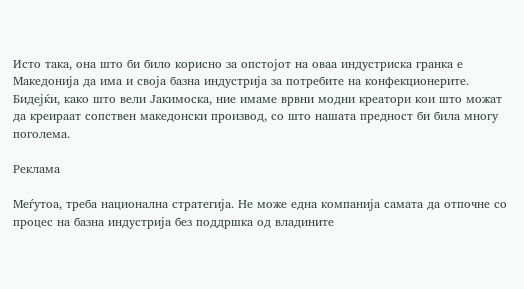Исто така, она што би било корисно за опстојот на оваа индустриска гранка е Македонија да има и своја базна индустрија за потребите на конфекционерите. Бидејќи, како што вели Јакимоска, ние имаме врвни модни креатори кои што можат да креираат сопствен македонски производ, со што нашата предност би била многу поголема.

Реклама

Меѓутоа, треба национална стратегија. Не може една компанија самата да отпочне со процес на базна индустрија без поддршка од владините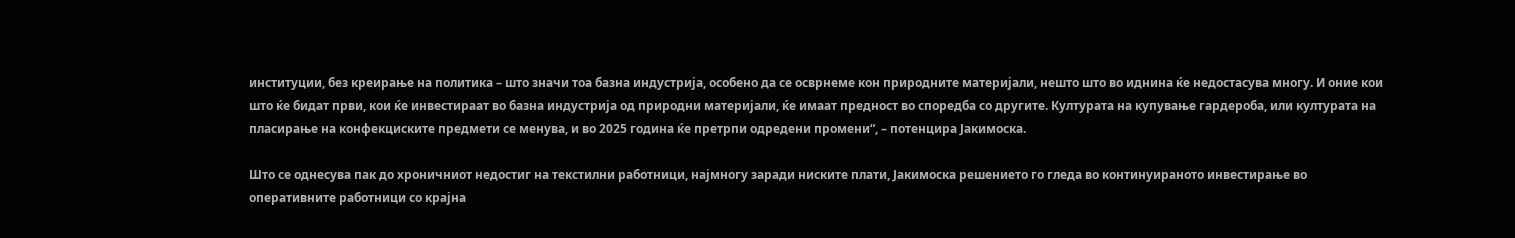институции, без креирање на политика – што значи тоа базна индустрија, особено да се осврнеме кон природните материјали, нешто што во иднина ќе недостасува многу. И оние кои што ќе бидат први, кои ќе инвестираат во базна индустрија од природни материјали, ќе имаат предност во споредба со другите. Културата на купување гардероба, или културата на пласирање на конфекциските предмети се менува, и во 2025 година ќе претрпи одредени промени“, – потенцира Јакимоска.

Што се однесува пак до хроничниот недостиг на текстилни работници, најмногу заради ниските плати, Јакимоска решението го гледа во континуираното инвестирање во оперативните работници со крајна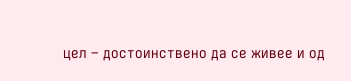цел – достоинствено да се живее и од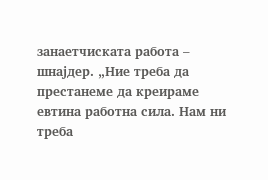занаетчиската работа – шнајдер. „Ние треба да престанеме да креираме евтина работна сила. Нам ни треба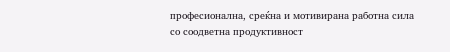професионална, среќна и мотивирана работна сила со соодветна продуктивност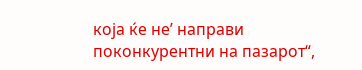која ќе не’ направи поконкурентни на пазарот“,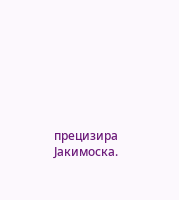прецизира Јакимоска.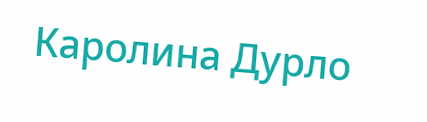Каролина Дурло